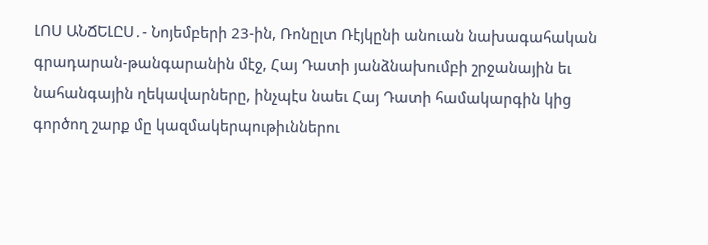ԼՈՍ ԱՆՃԵԼԸՍ․- Նոյեմբերի 23-ին, Ռոնըլտ Ռէյկընի անուան նախագահական գրադարան-թանգարանին մէջ, Հայ Դատի յանձնախումբի շրջանային եւ նահանգային ղեկավարները, ինչպէս նաեւ Հայ Դատի համակարգին կից գործող շարք մը կազմակերպութիւններու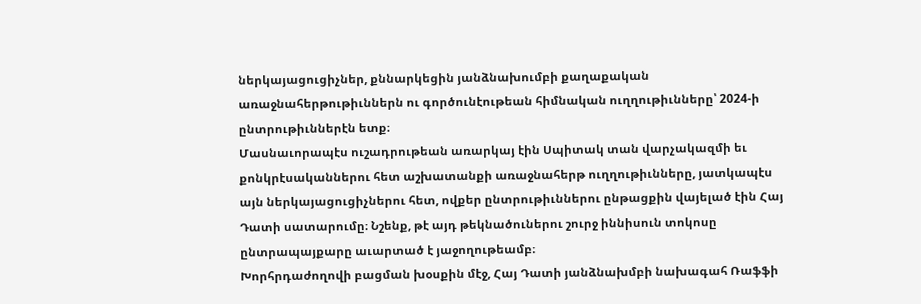ներկայացուցիչներ, քննարկեցին յանձնախումբի քաղաքական առաջնահերթութիւններն ու գործունէութեան հիմնական ուղղութիւնները՝ 2024-ի ընտրութիւններէն ետք։
Մասնաւորապէս ուշադրութեան առարկայ էին Սպիտակ տան վարչակազմի եւ քոնկրէսականներու հետ աշխատանքի առաջնահերթ ուղղութիւնները, յատկապէս այն ներկայացուցիչներու հետ, ովքեր ընտրութիւններու ընթացքին վայելած էին Հայ Դատի սատարումը։ Նշենք, թէ այդ թեկնածուներու շուրջ իննիսուն տոկոսը ընտրապայքարը աւարտած է յաջողութեամբ։
Խորհրդաժողովի բացման խօսքին մէջ, Հայ Դատի յանձնախմբի նախագահ Ռաֆֆի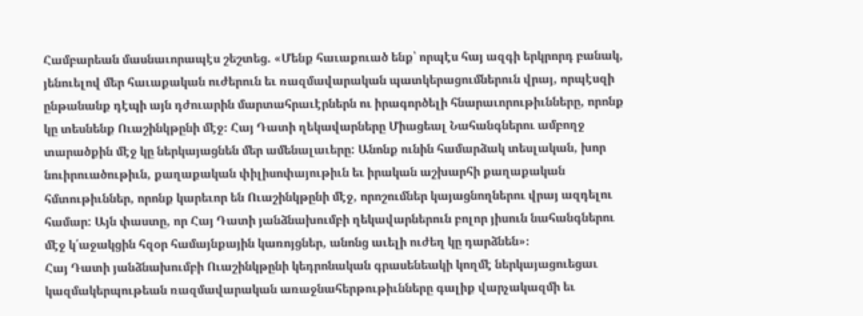Համբարեան մասնաւորապէս շեշտեց. «Մենք հաւաքուած ենք՝ որպէս հայ ազգի երկրորդ բանակ, յենուելով մեր հաւաքական ուժերուն եւ ռազմավարական պատկերացումներուն վրայ, որպէսզի ընթանանք դէպի այն դժուարին մարտահրաւէրներն ու իրագործելի հնարաւորութիւնները, որոնք կը տեսնենք Ուաշինկթընի մէջ։ Հայ Դատի ղեկավարները Միացեալ Նահանգներու ամբողջ տարածքին մէջ կը ներկայացնեն մեր ամենալաւերը: Անոնք ունին համարձակ տեսլական, խոր նուիրուածութիւն, քաղաքական փիլիսոփայութիւն եւ իրական աշխարհի քաղաքական հմտութիւններ, որոնք կարեւոր են Ուաշինկթընի մէջ, որոշումներ կայացնողներու վրայ ազդելու համար: Այն փաստը, որ Հայ Դատի յանձնախումբի ղեկավարներուն բոլոր յիսուն նահանգներու մէջ կ՛աջակցին հզօր համայնքային կառոյցներ, անոնց աւելի ուժեղ կը դարձնեն»։
Հայ Դատի յանձնախումբի Ուաշինկթընի կեդրոնական գրասենեակի կողմէ ներկայացուեցաւ կազմակերպութեան ռազմավարական առաջնահերթութիւնները գալիք վարչակազմի եւ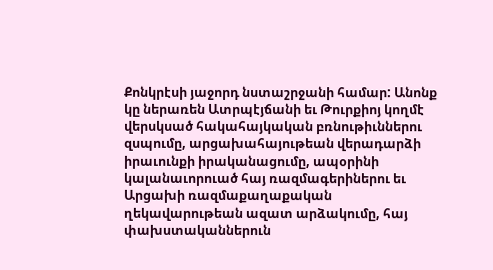Քոնկրէսի յաջորդ նստաշրջանի համար: Անոնք կը ներառեն Ատրպէյճանի եւ Թուրքիոյ կողմէ վերսկսած հակահայկական բռնութիւններու զսպումը, արցախահայութեան վերադարձի իրաւունքի իրականացումը, ապօրինի կալանաւորուած հայ ռազմագերիներու եւ Արցախի ռազմաքաղաքական ղեկավարութեան ազատ արձակումը, հայ փախստականներուն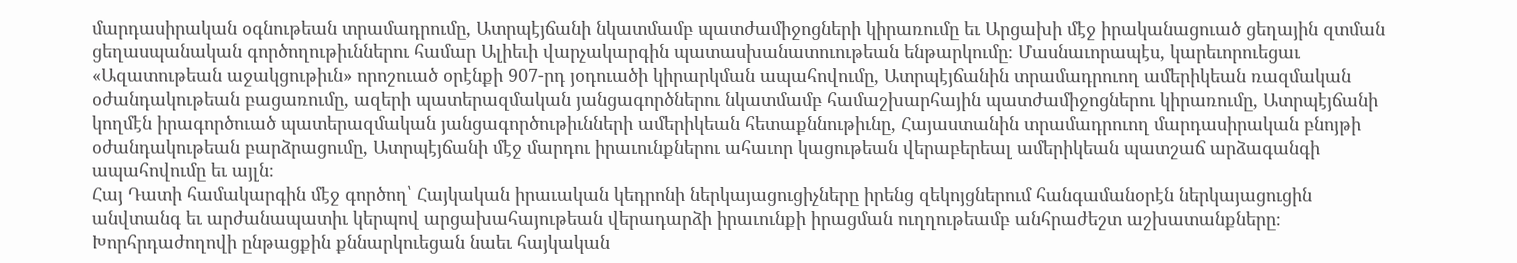մարդասիրական օգնութեան տրամադրումը, Ատրպէյճանի նկատմամբ պատժամիջոցների կիրառումը եւ Արցախի մէջ իրականացուած ցեղային զտման ցեղասպանական գործողութիւններու համար Ալիեւի վարչակարգին պատասխանատուութեան ենթարկումը։ Մասնաւորապէս, կարեւորուեցաւ «Ազատութեան աջակցութիւն» որոշուած օրէնքի 907-րդ յօդուածի կիրարկման ապահովումը, Ատրպէյճանին տրամադրուող ամերիկեան ռազմական օժանդակութեան բացառումը, ազերի պատերազմական յանցագործներու նկատմամբ համաշխարհային պատժամիջոցներու կիրառումը, Ատրպէյճանի կողմէն իրագործուած պատերազմական յանցագործութիւնների ամերիկեան հետաքննութիւնը, Հայաստանին տրամադրուող մարդասիրական բնոյթի օժանդակութեան բարձրացումը, Ատրպէյճանի մէջ մարդու իրաւունքներու ահաւոր կացութեան վերաբերեալ ամերիկեան պատշաճ արձագանգի ապահովումը եւ այլն։
Հայ Դատի համակարգին մէջ գործող՝ Հայկական իրաւական կեդրոնի ներկայացուցիչները իրենց զեկոյցներում հանգամանօրէն ներկայացուցին անվտանգ եւ արժանապատիւ կերպով արցախահայութեան վերադարձի իրաւունքի իրացման ուղղութեամբ անհրաժեշտ աշխատանքները։
Խորհրդաժողովի ընթացքին քննարկուեցան նաեւ հայկական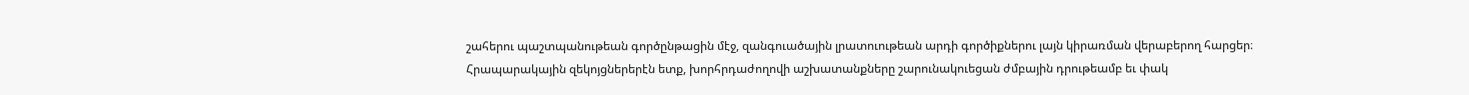շահերու պաշտպանութեան գործընթացին մէջ, զանգուածային լրատուութեան արդի գործիքներու լայն կիրառման վերաբերող հարցեր։
Հրապարակային զեկոյցներերէն ետք, խորհրդաժողովի աշխատանքները շարունակուեցան ժմբային դրութեամբ եւ փակ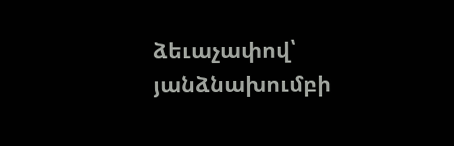ձեւաչափով՝ յանձնախումբի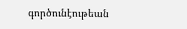գործունէութեան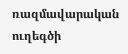ռազմավարական ուղեգծի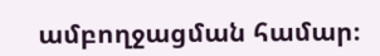ամբողջացման համար։